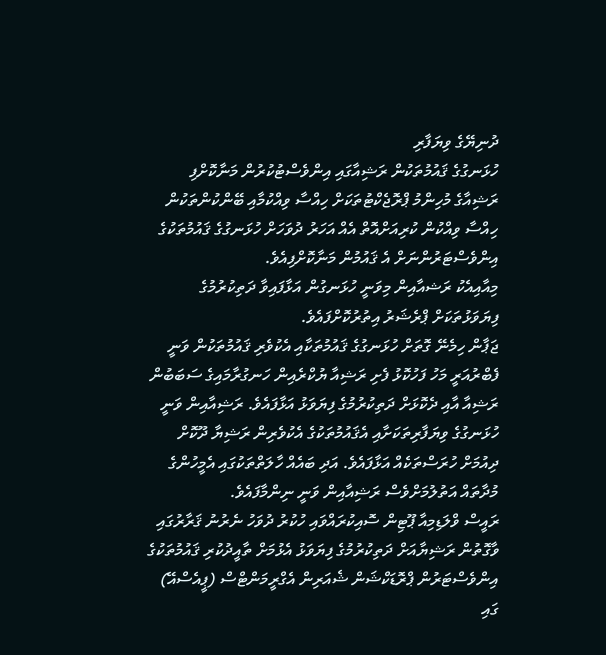ދުނިޔޭގެ ވިޔަފާރި
ހުޅަނގުގެ ޤައުމުތަކުން ރަޝިއާގައި އިންވެސްޓުކުރުން މަނާކޮށްފި
ރަޝިއާގެ މުހިންމު ޕްރޮޖެކްޓުތަކަށް ހިއްސާ ވިއްކުމާއި ބޭންކުންތަކުން ހިއްސާ ވިއްކުން ކުރިއަށްއޮތް އެއް އަހަރު ދުވަހަށް ހުޅަނގުގެ ޤައުމުތަކުގެ އިންވެސްޓަރުންނަށް އެ ޤައުމުން މަނާކޮށްފިއެވެ.
މިއާއިއެކު ރަޝއާއިން މިވަނީ ހުޅަނގުން އަޅާފައިވާ ދަތިކުރުމުގެ ފިޔަވަޅުތަކަށް ޕްރެޝަރު އިތުރުކޮށްފައެވެ.
ޖަޕާން ހިމެނޭ ގޮތަށް ހުޅަނގުގެ ޤައުމުތަކާއި އެކުވެރި ޤައުމުތަކުން ވަނީ ފެބްރުއަރީ މަހު ފަހުކޮޅު ފެށި ރަޝިއާ ޔުކްރެއިން ހަނގުރާމައިގެ ސަބަބުން ރަޝިއާ އާއި ދެކޮޅަށް ދަތިކުރުމުގެ ފިޔަވަޅު އަޅާފައެވެ. ރަޝިއާއިން ވަނީ ހުޅަނގުގެ ވިޔަފާރިތަކަށާއި އެޤައުމުތަކުގެ އެކުވެރިން ރަޝިޔާ ދޫކޮށް ދިއުމަށް ހުރަސްތަކެއް އަޅާފައެވެ. އަދި ބައެއް ހާލަތްތަކުގައި އެމީހުންގެ މުދާތައް އަތުލުމަށްވެސް ރަޝިއާއިން ވަނީ ނިންމާފައެވެ.
ރައީސް ވްލަޑިމިއާ ޕޫޓިން ސޮއިކުރައްވައި ހުކުރު ދުވަހު ނެރުނު ޤަރާރުގައި ވާގޮތުން ރަޝިޔާއަށް ދަތިކުރުމުގެ ފިޔަވަޅު އެޅުމަށް ތާއީދުކުރި ޤައުމުތަކުގެ އިންވެސްޓަރުން ޕްރޮޑަކްޝަން ޝެއަރިން އެގްރީމަންޓްސް (ޕީއެސްއޭ) ގައި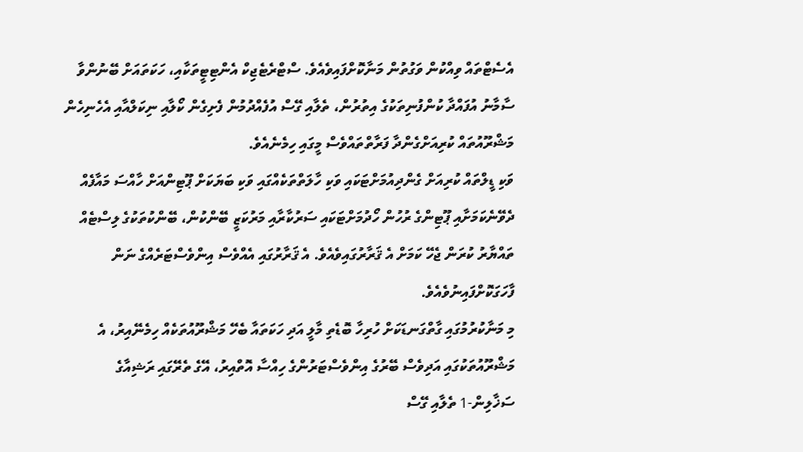އެސެޓްތައް ވިއްކުން ވަގުތުން މަނާކޮށްފައިވެއެވެ. ސްޓްރެޓެޖިކް އެންޓިޓީތަކާއި، ހަކަތައަށް ބޭނުންވާ ސާމާނު އުފައްދާ ކުންފުނިތަކުގެ އިތުރުން، ތެލާއި ގޭސް އުފެއްދުމުން ފެށިގެން ކޯލާއި ނިކަލްއާއި އެހެނިހެން މަޝްރޫއުތައް ކުރިއަށްގެންދާ ފަރާތްތައްވެސް މީގައި ހިމެނެއެވެ.
ވަކި ޑީލްތައް ކުރިއަށް ގެންދިއުމަށްޓަކައި ވަކި ހާލަތްތަކެއްގައި ވަކި ބަޔަކަށް ޕޫޓިންއަށް ހާއްސަ މައާފެއް ދެވޭނެކަމަށާއި ޕޫޓިންގެ ރުހުން ހޯދުމަށްޓަކައި ސަރުކާރާއި މަރުކަޒީ ބޭންކުން، ބޭންކުތަކުގެ ލިސްޓެއް ތައްޔާރު ކުރަން ޖެހޭ ކަމަށް އެ ޤަރާރުގައިވެއެވެ. އެ ޤަރާރުގައި އެއްވެސް އިންވެސްޓަރެއްގެ ނަން ފާހަގަކޮށްފައިނުވެއެވެ.
މި މަނާކުރުމުގައި ގާތްގަނޑަކަށް ހުރިހާ ބޮޑެތި މާލީ އަދި ހަކަތައާ ބެހޭ މަޝްރޫއުތަކެއް ހިމެނޭއިރު، އެ މަޝްރޫއުތަކުގައި އަދިވެސް ބޭރުގެ އިންވެސްޓަރުންގެ ހިއްސާ އޮތްއިރު، އޭގެ ތެރޭގައި ރަޝިއާގެ ސަޚާލިން-1 ތެލާއި ގޭސް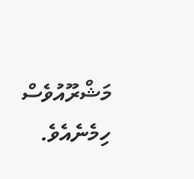މަޝްރޫއުވެސް ހިމެނެއެވެ.